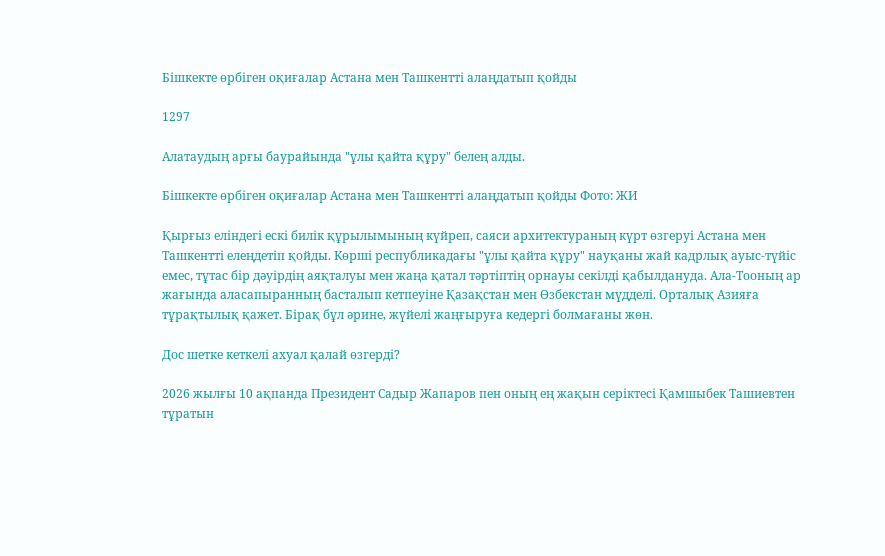Бішкекте өрбіген оқиғалар Астана мен Ташкентті алаңдатып қойды

1297

Алатаудың арғы баурайында "ұлы қайта құру" белең алды.

Бішкекте өрбіген оқиғалар Астана мен Ташкентті алаңдатып қойды Фото: ЖИ

Қырғыз еліндегі ескі билік құрылымының күйреп, саяси архитектураның күрт өзгеруі Астана мен Ташкентті елеңдетіп қойды. Көрші республикадағы "ұлы қайта құру" науқаны жай кадрлық ауыс-түйіс емес, тұтас бір дәуірдің аяқталуы мен жаңа қатал тәртіптің орнауы секілді қабылдануда. Ала-Тооның ар жағында аласапыранның басталып кетпеуіне Қазақстан мен Өзбекстан мүдделі. Орталық Азияға тұрақтылық қажет. Бірақ бұл әрине, жүйелі жаңғыруға кедергі болмағаны жөн.

Дос шетке кеткелі ахуал қалай өзгерді?

2026 жылғы 10 ақпанда Президент Садыр Жапаров пен оның ең жақын серіктесі Қамшыбек Ташиевтен тұратын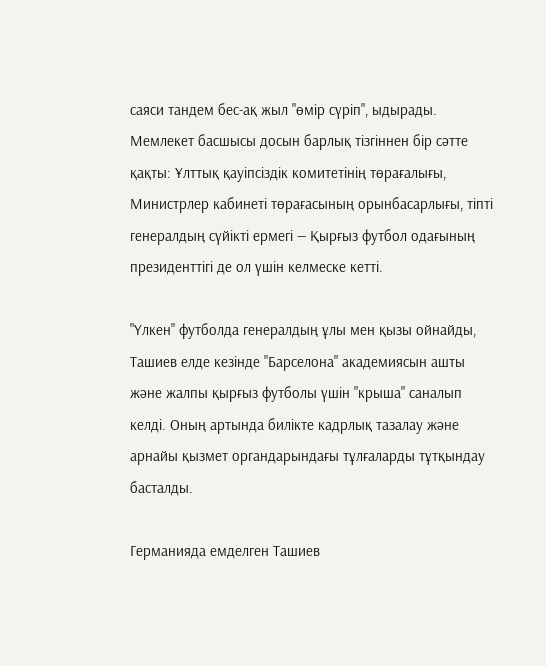саяси тандем бес-ақ жыл "өмір сүріп", ыдырады. Мемлекет басшысы досын барлық тізгіннен бір сәтте қақты: Ұлттық қауіпсіздік комитетінің төрағалығы, Министрлер кабинеті төрағасының орынбасарлығы, тіпті генералдың сүйікті ермегі — Қырғыз футбол одағының президенттігі де ол үшін келмеске кетті.

"Үлкен" футболда генералдың ұлы мен қызы ойнайды, Ташиев елде кезінде "Барселона" академиясын ашты және жалпы қырғыз футболы үшін "крыша" саналып келді. Оның артында билікте кадрлық тазалау және арнайы қызмет органдарындағы тұлғаларды тұтқындау басталды.

Германияда емделген Ташиев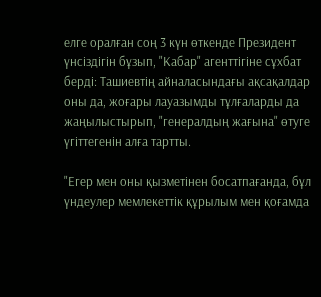елге оралған соң 3 күн өткенде Президент үнсіздігін бұзып, "Кабар" агенттігіне сұхбат берді: Ташиевтің айналасындағы ақсақалдар оны да, жоғары лауазымды тұлғаларды да жаңылыстырып, "генералдың жағына" өтуге үгіттегенін алға тартты.

"Егер мен оны қызметінен босатпағанда, бұл үндеулер мемлекеттік құрылым мен қоғамда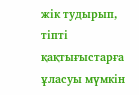жік тудырып, тіпті қақтығыстарға ұласуы мүмкін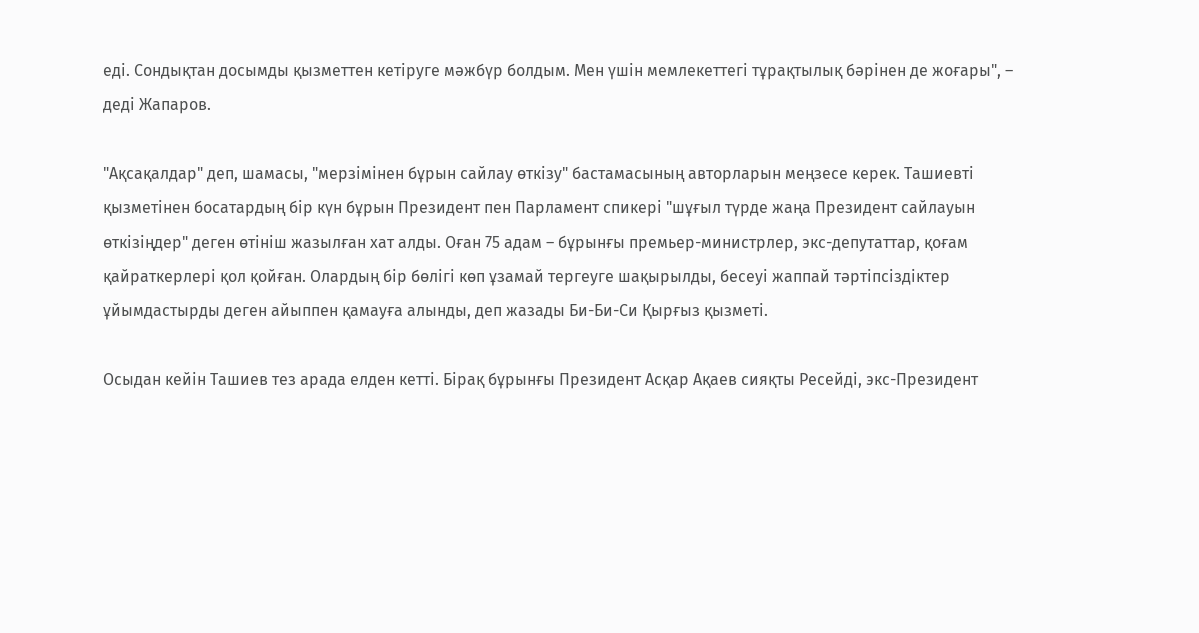еді. Сондықтан досымды қызметтен кетіруге мәжбүр болдым. Мен үшін мемлекеттегі тұрақтылық бәрінен де жоғары", – деді Жапаров.

"Ақсақалдар" деп, шамасы, "мерзімінен бұрын сайлау өткізу" бастамасының авторларын меңзесе керек. Ташиевті қызметінен босатардың бір күн бұрын Президент пен Парламент спикері "шұғыл түрде жаңа Президент сайлауын өткізіңдер" деген өтініш жазылған хат алды. Оған 75 адам – бұрынғы премьер-министрлер, экс-депутаттар, қоғам қайраткерлері қол қойған. Олардың бір бөлігі көп ұзамай тергеуге шақырылды, бесеуі жаппай тәртіпсіздіктер ұйымдастырды деген айыппен қамауға алынды, деп жазады Би-Би-Си Қырғыз қызметі.

Осыдан кейін Ташиев тез арада елден кетті. Бірақ бұрынғы Президент Асқар Ақаев сияқты Ресейді, экс-Президент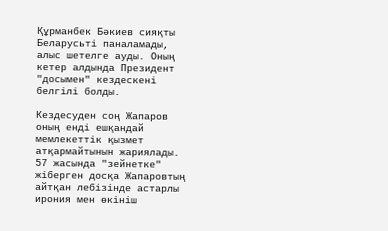Құрманбек Бәкиев сияқты Беларусьті паналамады, алыс шетелге ауды. Оның кетер алдында Президент "досымен" кездескені белгілі болды.

Кездесуден соң Жапаров оның енді ешқандай мемлекеттік қызмет атқармайтынын жариялады. 57 жасында "зейнетке" жіберген досқа Жапаровтың айтқан лебізінде астарлы ирония мен өкініш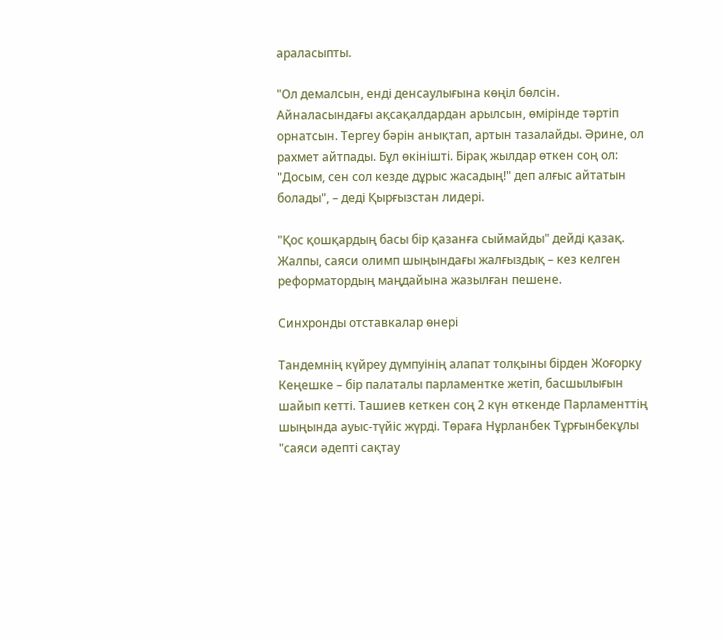араласыпты.

"Ол демалсын, енді денсаулығына көңіл бөлсін. Айналасындағы ақсақалдардан арылсын, өмірінде тәртіп орнатсын. Тергеу бәрін анықтап, артын тазалайды. Әрине, ол рахмет айтпады. Бұл өкінішті. Бірақ жылдар өткен соң ол: "Досым, сен сол кезде дұрыс жасадың!" деп алғыс айтатын болады", – деді Қырғызстан лидері.

"Қос қошқардың басы бір қазанға сыймайды" дейді қазақ. Жалпы, саяси олимп шыңындағы жалғыздық – кез келген реформатордың маңдайына жазылған пешене.

Синхронды отставкалар өнері

Тандемнің күйреу дүмпуінің алапат толқыны бірден Жоғорку Кеңешке – бір палаталы парламентке жетіп, басшылығын шайып кетті. Ташиев кеткен соң 2 күн өткенде Парламенттің шыңында ауыс-түйіс жүрді. Төраға Нұрланбек Тұрғынбекұлы "саяси әдепті сақтау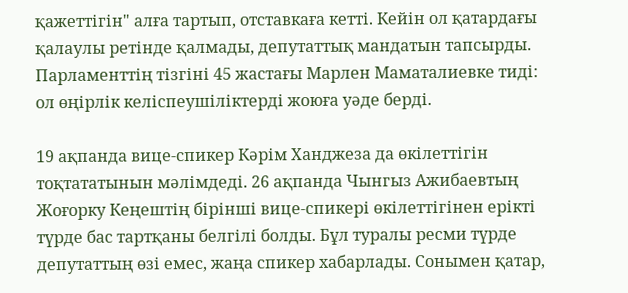қажеттігін" алға тартып, отставкаға кетті. Кейін ол қатардағы қалаулы ретінде қалмады, депутаттық мандатын тапсырды. Парламенттің тізгіні 45 жастағы Марлен Маматалиевке тиді: ол өңірлік келіспеушіліктерді жоюға уәде берді.

19 ақпанда вице-спикер Кәрім Ханджеза да өкілеттігін тоқтататынын мәлімдеді. 26 ақпанда Чынгыз Ажибаевтың Жоғорку Кеңештің бірінші вице-спикері өкілеттігінен ерікті түрде бас тартқаны белгілі болды. Бұл туралы ресми түрде депутаттың өзі емес, жаңа спикер хабарлады. Сонымен қатар,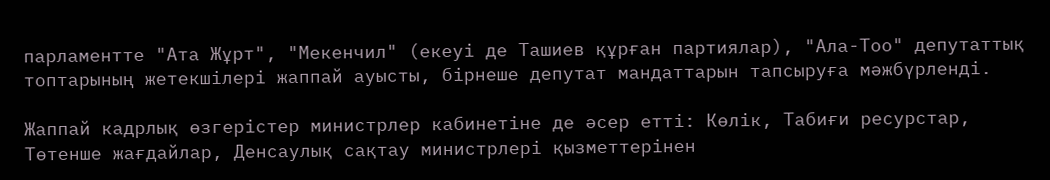парламентте "Ата Жұрт", "Мекенчил" (екеуі де Ташиев құрған партиялар), "Ала-Тоо" депутаттық топтарының жетекшілері жаппай ауысты, бірнеше депутат мандаттарын тапсыруға мәжбүрленді.

Жаппай кадрлық өзгерістер министрлер кабинетіне де әсер етті: Көлік, Табиғи ресурстар, Төтенше жағдайлар, Денсаулық сақтау министрлері қызметтерінен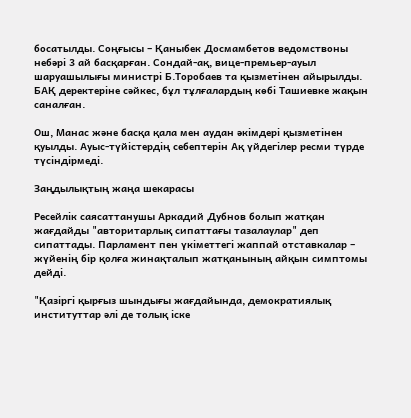босатылды. Соңғысы – Қаныбек Досмамбетов ведомствоны небәрі 3 ай басқарған. Сондай-ақ, вице-премьер-ауыл шаруашылығы министрі Б.Торобаев та қызметінен айырылды. БАҚ деректеріне сәйкес, бұл тұлғалардың көбі Ташиевке жақын саналған.

Ош, Манас және басқа қала мен аудан әкімдері қызметінен қуылды. Ауыс-түйістердің себептерін Ақ үйдегілер ресми түрде түсіндірмеді.

Заңдылықтың жаңа шекарасы

Ресейлік саясаттанушы Аркадий Дубнов болып жатқан жағдайды "авторитарлық сипаттағы тазалаулар" деп сипаттады. Парламент пен үкіметтегі жаппай отставкалар – жүйенің бір қолға жинақталып жатқанының айқын симптомы дейді.

"Қазіргі қырғыз шындығы жағдайында, демократиялық институттар әлі де толық іске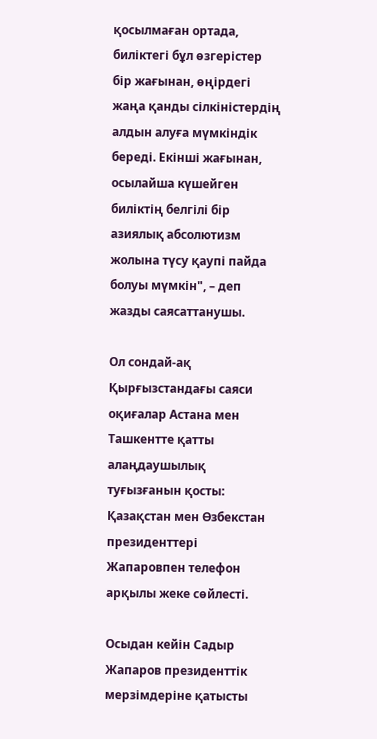қосылмаған ортада, биліктегі бұл өзгерістер бір жағынан, өңірдегі жаңа қанды сілкіністердің алдын алуға мүмкіндік береді. Екінші жағынан, осылайша күшейген биліктің белгілі бір азиялық абсолютизм жолына түсу қаупі пайда болуы мүмкін", – деп жазды саясаттанушы.

Ол сондай-ақ Қырғызстандағы саяси оқиғалар Астана мен Ташкентте қатты алаңдаушылық туғызғанын қосты: Қазақстан мен Өзбекстан президенттері Жапаровпен телефон арқылы жеке сөйлесті.

Осыдан кейін Садыр Жапаров президенттік мерзімдеріне қатысты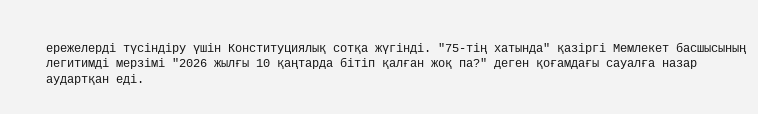ережелерді түсіндіру үшін Конституциялық сотқа жүгінді. "75-тің хатында" қазіргі Мемлекет басшысының легитимді мерзімі "2026 жылғы 10 қаңтарда бітіп қалған жоқ па?" деген қоғамдағы сауалға назар аудартқан еді.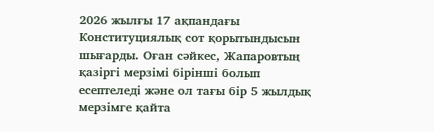2026 жылғы 17 ақпандағы Конституциялық сот қорытындысын шығарды. Оған сәйкес, Жапаровтың қазіргі мерзімі бірінші болып есептеледі және ол тағы бір 5 жылдық мерзімге қайта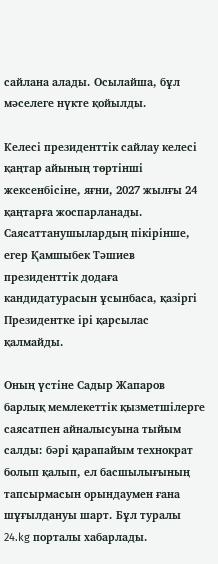сайлана алады. Осылайша, бұл мәселеге нүкте қойылды.

Келесі президенттік сайлау келесі қаңтар айының төртінші жексенбісіне, яғни, 2027 жылғы 24 қаңтарға жоспарланады. Саясаттанушылардың пікірінше, егер Қамшыбек Тәшиев президенттік додаға кандидатурасын ұсынбаса, қазіргі Президентке ірі қарсылас қалмайды.

Оның үстіне Садыр Жапаров барлық мемлекеттік қызметшілерге саясатпен айналысуына тыйым салды: бәрі қарапайым технократ болып қалып, ел басшылығының тапсырмасын орындаумен ғана шұғылдануы шарт. Бұл туралы 24.kg порталы хабарлады.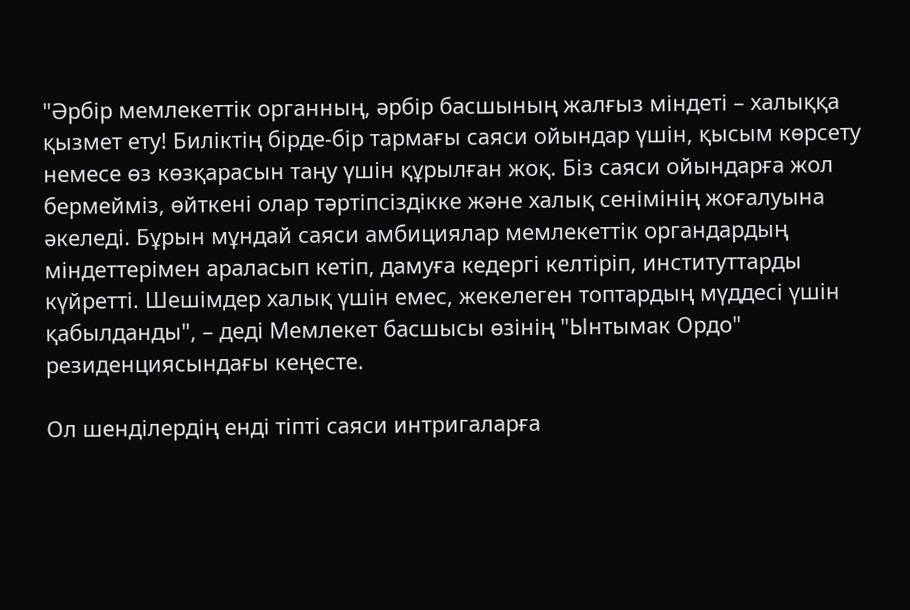"Әрбір мемлекеттік органның, әрбір басшының жалғыз міндеті – халыққа қызмет ету! Биліктің бірде-бір тармағы саяси ойындар үшін, қысым көрсету немесе өз көзқарасын таңу үшін құрылған жоқ. Біз саяси ойындарға жол бермейміз, өйткені олар тәртіпсіздікке және халық сенімінің жоғалуына әкеледі. Бұрын мұндай саяси амбициялар мемлекеттік органдардың міндеттерімен араласып кетіп, дамуға кедергі келтіріп, институттарды күйретті. Шешімдер халық үшін емес, жекелеген топтардың мүддесі үшін қабылданды", – деді Мемлекет басшысы өзінің "Ынтымак Ордо" резиденциясындағы кеңесте.

Ол шенділердің енді тіпті саяси интригаларға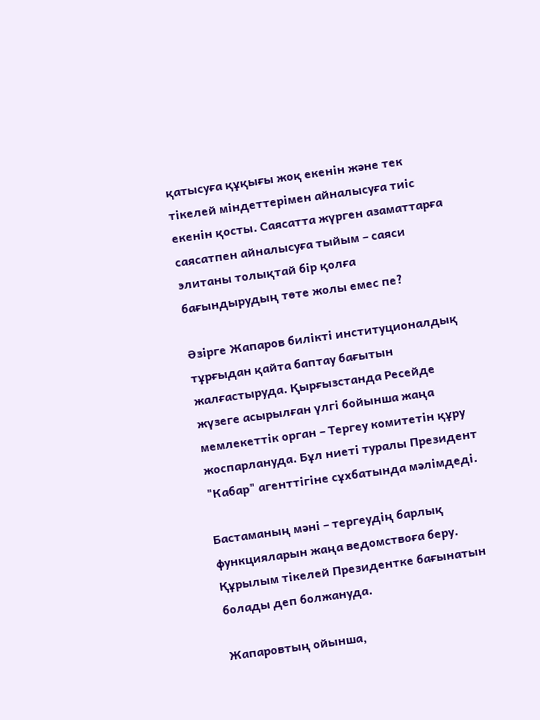қатысуға құқығы жоқ екенін және тек тікелей міндеттерімен айналысуға тиіс екенін қосты. Саясатта жүрген азаматтарға саясатпен айналысуға тыйым – саяси элитаны толықтай бір қолға бағындырудың төте жолы емес пе?

Әзірге Жапаров билікті институционалдық тұрғыдан қайта баптау бағытын жалғастыруда. Қырғызстанда Ресейде жүзеге асырылған үлгі бойынша жаңа мемлекеттік орган – Тергеу комитетін құру жоспарлануда. Бұл ниеті туралы Президент "Кабар" агенттігіне сұхбатында мәлімдеді.

Бастаманың мәні – тергеудің барлық функцияларын жаңа ведомствоға беру. Құрылым тікелей Президентке бағынатын болады деп болжануда.

Жапаровтың ойынша,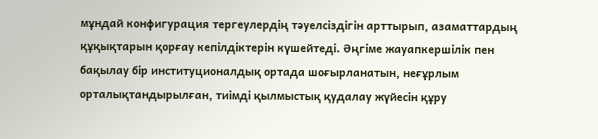мұндай конфигурация тергеулердің тәуелсіздігін арттырып, азаматтардың құқықтарын қорғау кепілдіктерін күшейтеді. Әңгіме жауапкершілік пен бақылау бір институционалдық ортада шоғырланатын, неғұрлым орталықтандырылған, тиімді қылмыстық қудалау жүйесін құру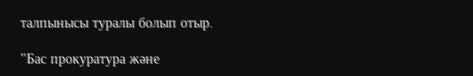талпынысы туралы болып отыр.

"Бас прокуратура және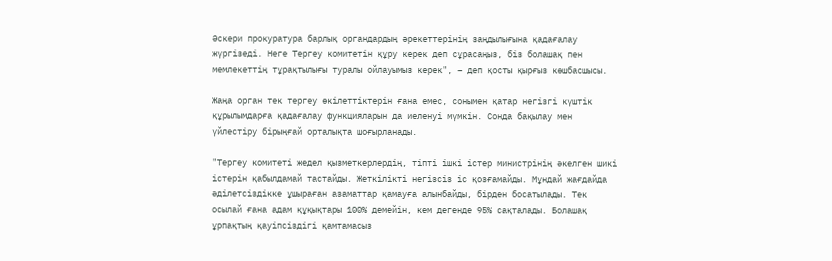Әскери прокуратура барлық органдардың әрекеттерінің заңдылығына қадағалау жүргізеді. Неге Тергеу комитетін құру керек деп сұрасаңыз, біз болашақ пен мемлекеттің тұрақтылығы туралы ойлауымыз керек", – деп қосты қырғыз көшбасшысы.

Жаңа орган тек тергеу өкілеттіктерін ғана емес, сонымен қатар негізгі күштік құрылымдарға қадағалау функцияларын да иеленуі мүмкін. Сонда бақылау мен үйлестіру бірыңғай орталықта шоғырланады.

"Тергеу комитеті жедел қызметкерлердің, тіпті ішкі істер министрінің әкелген шикі істерін қабылдамай тастайды. Жеткілікті негізсіз іс қозғамайды. Мұндай жағдайда әділетсіздікке ұшыраған азаматтар қамауға алынбайды, бірден босатылады. Тек осылай ғана адам құқықтары 100% демейін, кем дегенде 95% сақталады. Болашақ ұрпақтың қауіпсіздігі қамтамасыз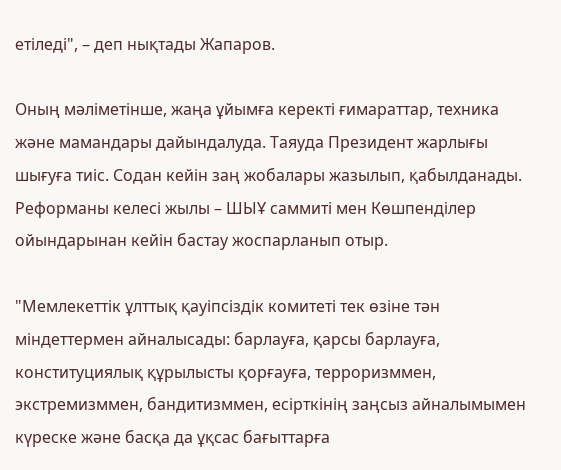етіледі", – деп нықтады Жапаров.

Оның мәліметінше, жаңа ұйымға керекті ғимараттар, техника және мамандары дайындалуда. Таяуда Президент жарлығы шығуға тиіс. Содан кейін заң жобалары жазылып, қабылданады. Реформаны келесі жылы – ШЫҰ саммиті мен Көшпенділер ойындарынан кейін бастау жоспарланып отыр.

"Мемлекеттік ұлттық қауіпсіздік комитеті тек өзіне тән міндеттермен айналысады: барлауға, қарсы барлауға, конституциялық құрылысты қорғауға, терроризммен, экстремизммен, бандитизммен, есірткінің заңсыз айналымымен күреске және басқа да ұқсас бағыттарға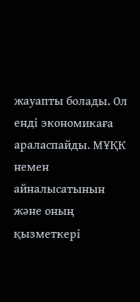жауапты болады. Ол енді экономикаға араласпайды. МҰҚК немен айналысатынын және оның қызметкері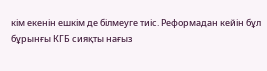кім екенін ешкім де білмеуге тиіс. Реформадан кейін бұл бұрынғы КГБ сияқты нағыз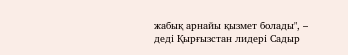жабық арнайы қызмет болады", – деді Қырғызстан лидері Садыр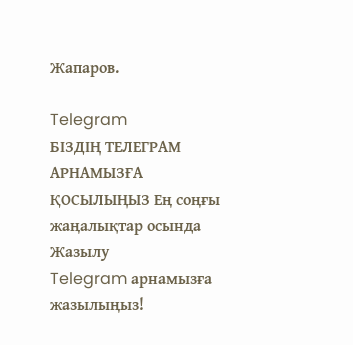Жапаров.

Telegram
БІЗДІҢ ТЕЛЕГРАМ АРНАМЫЗҒА ҚОСЫЛЫҢЫЗ Ең соңғы жаңалықтар осында
Жазылу
Telegram арнамызға жазылыңыз!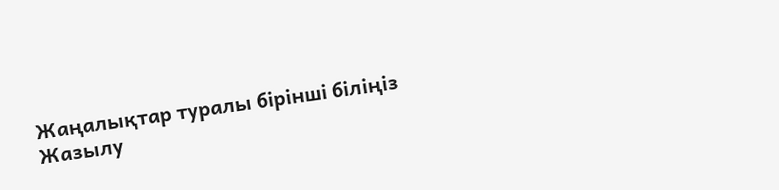Жаңалықтар туралы бірінші біліңіз
Жазылу